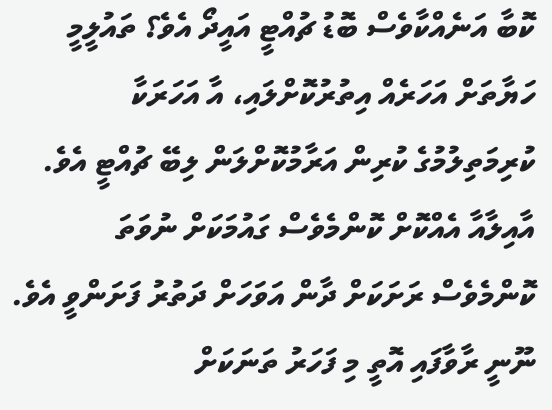ކޮބާ އަނެއްކާވެސް ބޮޑު ޗުއްޓީ އައީދޯ އެވެ؟ ތައުލީމީ ހަޔާތަށް އަހަރެއް އިތުރުކޮށްލައި، އާ އަހަރަކާ ކުރިމަތިލުމުގެ ކުރިން އަރާމުކޮށްލަން ލިބޭ ޗުއްޓީ އެވެ. އާއިލާއާ އެއްކޮށް ކޮންމެވެސް ގައުމަކަށް ނުވަތަ ކޮންމެވެސް ރަށަކަށް ދާން އަވަހަށް ދަތުރު ފަށަންވީ އެވެ. ނޫނީ ރާވާފައި އޮތީ މި ފަހަރު ތަނަކަށް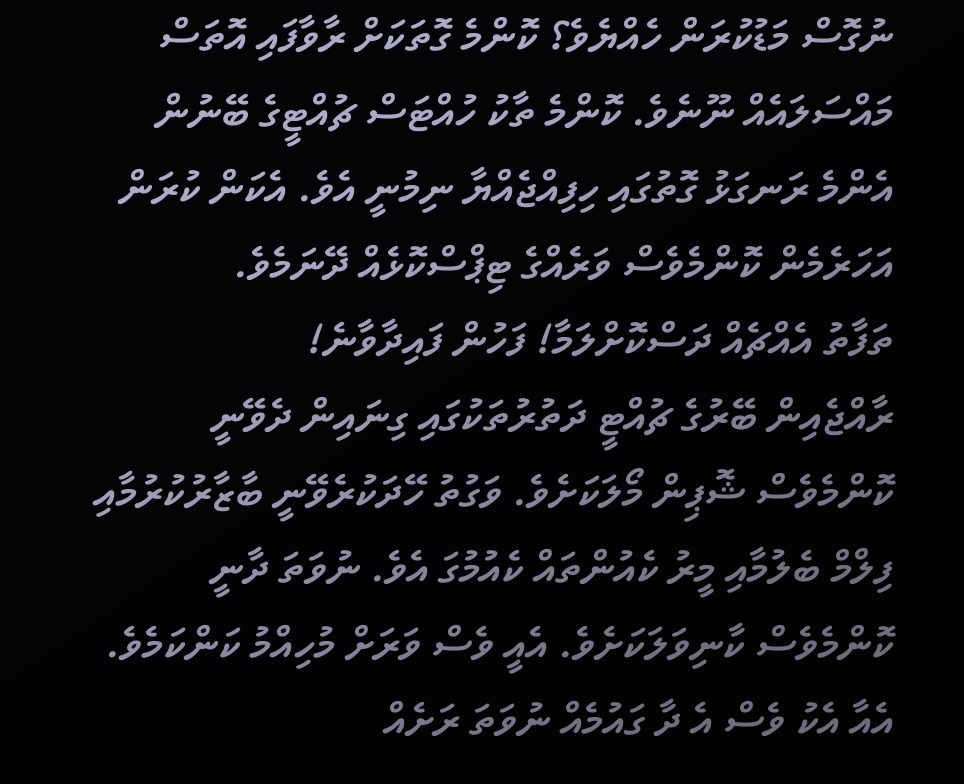ނުގޮސް މަޑުކުރަން ހެއްޔެވެ؟ ކޮންމެ ގޮތަކަށް ރާވާފައި އޮތަސް މައްސަލައެއް ނޫނެވެ. ކޮންމެ ތާކު ހުއްޓަސް ޗުއްޓީގެ ބޭނުން އެންމެ ރަނގަޅު ގޮތުގައި ހިފިއްޖެއްޔާ ނިމުނީ އެވެ. އެކަން ކުރަން އަހަރެމެން ކޮންމެވެސް ވަރެއްގެ ޓިޕްސްކޮޅެއް ދޭނަމެވެ.
ތަފާތު އެއްޗެއް ދަސްކޮށްލަމާ! ފަހުން ފައިދާވާނެ!
ރާއްޖެއިން ބޭރުގެ ޗުއްޓީ ދަތުރުތަކުގައި ގިނައިން ދެވޭނީ ކޮންމެވެސް ޝޮޕިން މޯލަކަށެވެ. ވަގުތު ހޭދަކުރެވޭނީ ބާޒާރުކުރުމާއި ފިލްމް ބެލުމާއި މީރު ކެއުންތައް ކެއުމުގަ އެވެ. ނުވަތަ ދާނީ ކޮންމެވެސް ކާނިވަލަކަށެވެ. އެއީ ވެސް ވަރަށް މުހިއްމު ކަންކަމެވެ. އެއާ އެކު ވެސް އެ ދާ ގައުމެއް ނުވަތަ ރަށެއް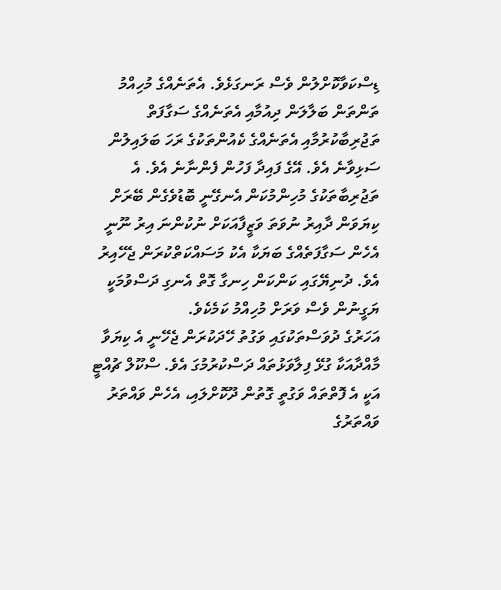ޑިސްކަވާކޮށްލުން ވެސް ރަނގަޅެވެ. އެތަނެއްގެ މުހިއްމު ތަންތަން ބަލާލަން ދިއުމާއި އެތަނެއްގެ ސަގާފަތް ތަޖުރިބާކުރުމާއި އެތަނެއްގެ ކެއުންތަކުގެ ރަހަ ބަލައިލުން ސަޅިވާނެ އެވެ. އޭގެ ފައިދާ ފަހުން ފެންނާނެ އެވެ. އެ ތަޖުރިބާތަކުގެ މުހިންމުކަން އެނގޭނީ ބޮޑުވެގެން ބޭރަށް ކިޔަވަން ދާއިރު ނުވަތަ ވަޒީފާއަކަށް ނުކުންނަ އިރު ނޫނީ އެހެން ސަގާފަތެއްގެ ބަޔަކާ އެކު މަސައްކަތްކުރަން ޖެހޭއިރު އެވެ. ދުނިޔޭގައި ކަންކަން ހިނގާ ގޮތް އެނގި ދަސްވުމަކީ ޔަގީނުން ވެސް ވަރަށް މުހިއްމު ކަމެކެވެ.
އަހަރުގެ ދުވަސްތަކުގައި ވަގުތު ހޭދަކުރަން ޖެހޭނީ އެ ކިޔަވާ މާއްދާއަކާ ގުޅޭ ފިލާވަޅުތައް ދަސްކުރުމުގަ އެވެ. ސްކޫލް ޗުއްޓީ އަކީ އެ ފޮތްތައް ވަގުތީ ގޮތުން ދޫކޮށްލައި، އެހެން ވައްތަރު ވައްތަރުގެ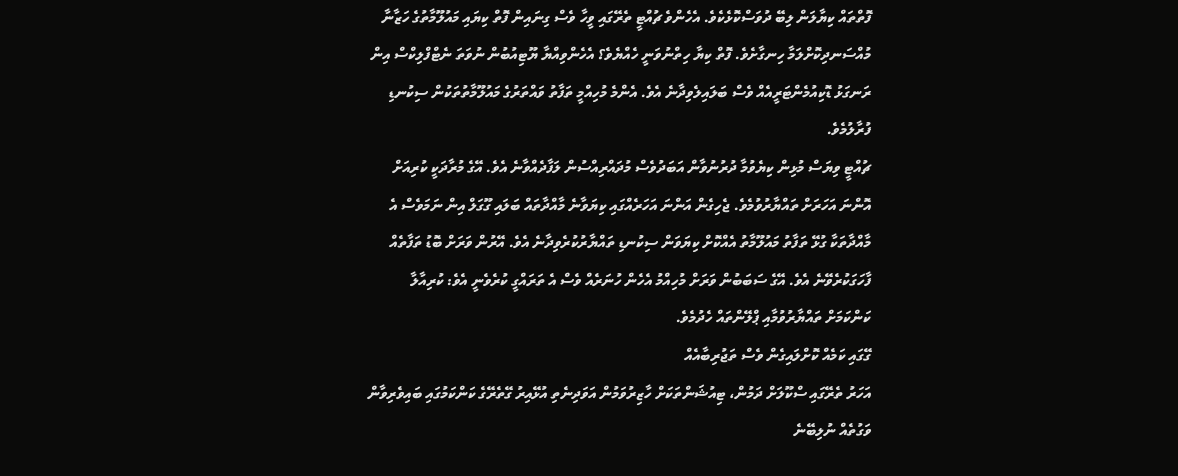ފޮތްތައް ކިޔާލަން ލިބޭ ދުވަސްކޮޅެކެވެ. އެހެންވެ ޗުއްޓީ ތެރޭގައި ވީހާ ވެސް ގިނައިން ފޮތް ކިޔައި މައުލޫމާތުގެ ހަޒާނާ މުއްސަނދިކޮށްލަމާ ހިނގާށެވެ. ފޮތް ކިޔާ ހިތްނުވަނީ ހެއްޔެވެ؟ އެހެންވިއްޔާ ޔޫޓިއުބުން ނުވަތަ ނެޓްފްލިކްސް އިން ރަނގަޅު ޑޮކިއުމެންޓަރީއެއް ވެސް ބަލައިލެވިދާނެ އެވެ. އެންމެ މުހިއްމީ ތަފާތު ވައްތަރުގެ މައުލޫމާތުތަކުން ސިކުނޑި ފުރާލުމެވެ.
ޗުއްޓީ ވިޔަސް މުޅިން ކިޔެވުމާ ދުރުނުވާން އަބަދުވެސް މުދައްރިއްސުން ލަފާދެއްވާނެ އެވެ. އޭގެ މުރާދަކީ ކުރިއަށް އޮންނަ އަހަރަށް ތައްޔާރުވުމެވެ. ޖެހިގެން އަންނަ އަހަރެއްގައި ކިޔަވާނެ މާއްދާތައް ބަލައި ގޫގަލް އިން ނަމަވެސް އެ މާއްދާތަކާ ގުޅޭ ތަފާތު މައުލޫމާތު އެއްކޮށް ކިޔަވަން ސިކުނޑި ތައްޔާރުކުރެވިދާނެ އެވެ. އޭރުން ވަރަށް ބޮޑު ތަފާތެއް ފާހަގަކުރެވޭނެ އެވެ. އޭގެ ސަބަބުން ވަރަށް މުހިއްމު އެހެން ހުނަރެއް ވެސް އެ ތަރައްގީ ކުރެވެނީ އެވެ: ކުރިއާލާ ކަންކަމަށް ތައްޔާރުވުމާއި ޕްލޭންތައް ހެދުމެވެ.
ގޭގައި ކަމެއް ކޮށްލައިގެން ވެސް ތަޖުރިބާއެއް
އަހަރު ތެރޭގައި ސްކޫލަށް ދަމުން، ޓިއުޝަންތަކަށް ހާޒިރުވަމުން އަވަދިނެތި އުޅޭއިރު ގޭތެރޭގެ ކަންކަމުގައި ބައިވެރިވާން ވަގުތެއް ނުލިބޭނެ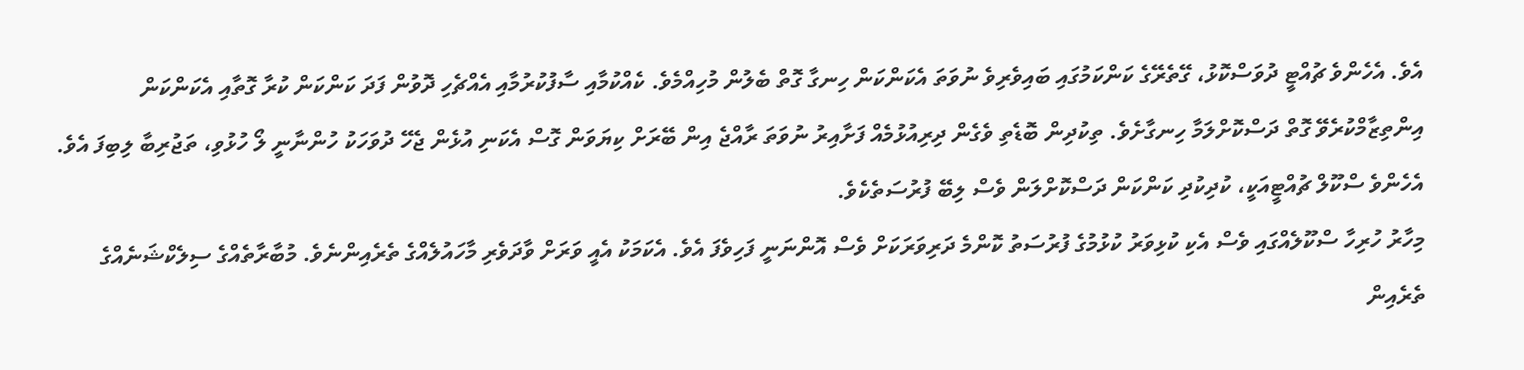އެވެ. އެހެންވެ ޗުއްޓީ ދުވަސްކޮޅު، ގޭތެރޭގެ ކަންކަމުގައި ބައިވެރިވެ ނުވަތަ އެކަންކަން ހިނގާ ގޮތް ބެލުން މުހިއްމެވެ. ކެއްކުމާއި ސާފުކުރުމާއި އެއްޗެހި ދޮވުން ފަދަ ކަންކަން ކުރާ ގޮތާއި އެކަންކަން އިންތިޒާމްކުރެވޭ ގޮތް ދަސްކޮށްލަމާ ހިނގާށެވެ. ތިކުދިން ބޮޑެތި ވެގެން ދިރިއުޅުމެއް ފަށާއިރު ނުވަތަ ރާއްޖެ އިން ބޭރަށް ކިޔަވަން ގޮސް އެކަނި އުޅެން ޖެހޭ ދުވަހަކު ހުންނާނީ ލޯ ހުޅުވި، ތަޖުރިބާ ލިބިފަ އެވެ. އެހެންވެ ސްކޫލް ޗުއްޓީއަކީ، ކުދިކުދި ކަންކަން ދަސްކޮށްލަން ވެސް ލިބޭ ފުރުސަތެކެވެ.
މިހާރު ހުރިހާ ސްކޫލެއްގައި ވެސް އެކި ކުޅިވަރު ކުޅުމުގެ ފުރުސަތު ކޮންމެ ދަރިވަރަކަށް ވެސް އޮންނަނީ ފަހިވެފަ އެވެ. އެކަމަކު އެއީ ވަރަށް ވާދަވެރި މާހައުލެއްގެ ތެރެއިންނެވެ. މުބާރާތެއްގެ ސިލެކްޝަނެއްގެ ތެރެއިން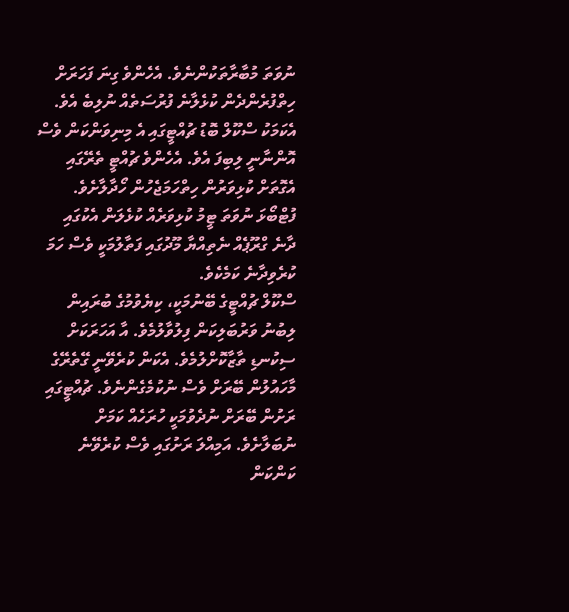ނުވަތަ މުބާރާތަކުންނެވެ. އެހެންވެ ގިނަ ފަހަރަށް ހިތްފުރެންދެން ކުޅެލާނެ ފުރުސަތެއް ނުލިބެ އެވެ.
އެކަމަކު ސްކޫލް ބޮޑު ޗުއްޓީގައި އެ މިނިވަންކަން ވެސް އޮންނާނީ ލިބިފަ އެވެ. އެހެންވެ ޗުއްޓީ ތެރޭގައި އެގޮތަށް ކުޅިވަރުން ހިތްހަމަޖެހުން ހޯދާލާށެވެ. ފުޓްބޯޅަ ނުވަތަ ޓީމު ކުޅިވަރެއް ކުޅެލަން އެކުގައި ދާނެ ގްރޫޕެއް ނެތިއްޔާ މޫދުގައި ފަތާލުމަކީ ވެސް ހަމަ ކުރެވިދާނެ ކަމެކެވެ.
ސްކޫލް ޗުއްޓީގެ ބޭނުމަކީ، ކިޔެވުމުގެ ބުރައިން ލިބުނު ވަރުބަލިކަން ފިލުވާލުމެވެ. އާ އަހަރަކަށް ސިކުނޑި ތާޒާކޮށްލުމެވެ. އެކަން ކުރެވޭނީ ގޭތެރޭގެ މާހައުލުން ބޭރަށް ވެސް ނުކުމެގެންނެވެ. ޗުއްޓީގައި ރަށުން ބޭރަށް ނުދެވުމަކީ ހުރަހެއް ކަމަށް ނުބަލާށެވެ. އަމިއްލަ ރަށުގައި ވެސް ކުރެވޭނެ ކަންކަން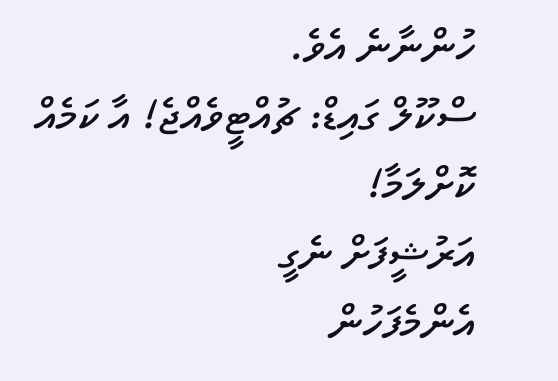ހުންނާނެ އެވެ.
ސްކޫލް ގައިޑް: ޗުއްޓީވެއްޖެ! އާ ކަމެއް ކޮށްލަމާ!
އަރުޝީފަށް ނެގީ
އެންމެފަހުން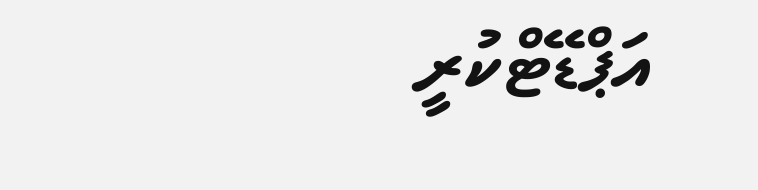އަޕްޑޭޓްކުރީ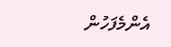އެންމެފަހުން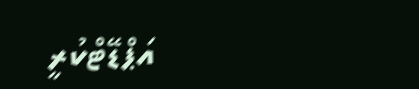އަޕްޑޭޓްކުރީ